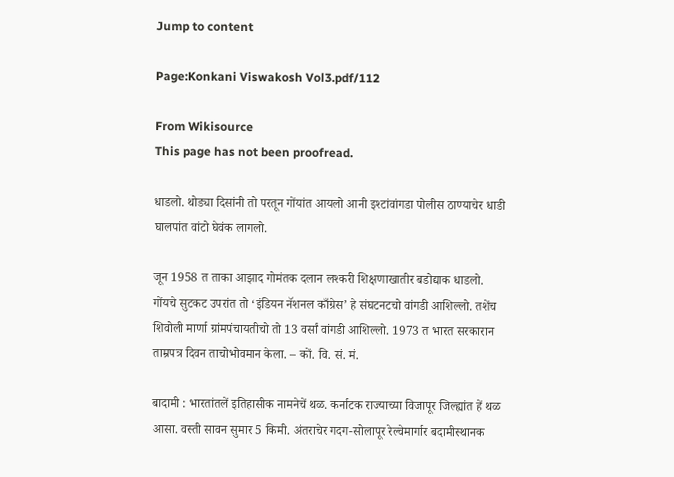Jump to content

Page:Konkani Viswakosh Vol3.pdf/112

From Wikisource
This page has not been proofread.

धाडलो. थोड्या दिसांनी तो परतून गोंयांत आयलो आनी इश्टांवांगडा पोलीस ठाण्याचेर धाडी घालपांत वांटो घेवंक लागलो.

जून 1958 त ताका आझाद गोमंतक दलान लश्करी शिक्षणाखातीर बडोद्याक धाडलो. गोंयचे सुटकट उपरांत तो ‘इंडियन नॅशनल काँग्रेस’ हे संघटनटचो वांगडी आशिल्लो. तशेंच शिवोली मार्णा ग्रांमपंचायतीचो तो 13 वर्सां वांगडी आशिल्लो. 1973 त भारत सरकारान ताम्रपत्र दिवन ताचोभोवमान केला. – कों. वि. सं. मं.

बादामी : भारतांतलें इतिहासीक नामनेचें थळ. कर्नाटक राज्याच्या विजापूर जिल्ह्यांत हें थळ आसा. वस्ती सावन सुमार 5 किमी. अंतराचेर गदग-सोलापूर रेल्वेमार्गार बदामीस्थानक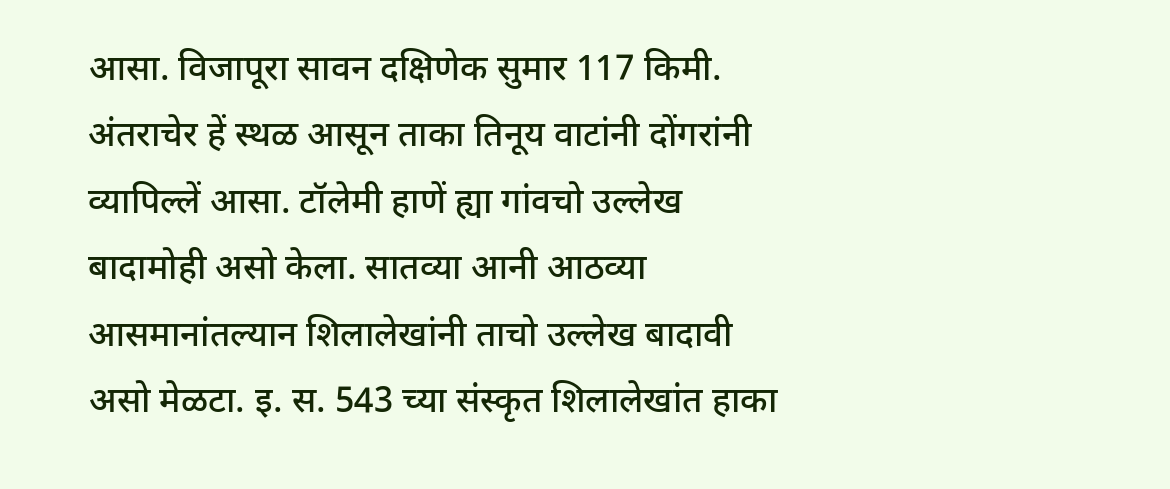आसा. विजापूरा सावन दक्षिणेक सुमार 117 किमी. अंतराचेर हें स्थळ आसून ताका तिनूय वाटांनी दोंगरांनी व्यापिल्लें आसा. टॉलेमी हाणें ह्या गांवचो उल्लेख बादामोही असो केला. सातव्या आनी आठव्या आसमानांतल्यान शिलालेखांनी ताचो उल्लेख बादावी असो मेळटा. इ. स. 543 च्या संस्कृत शिलालेखांत हाका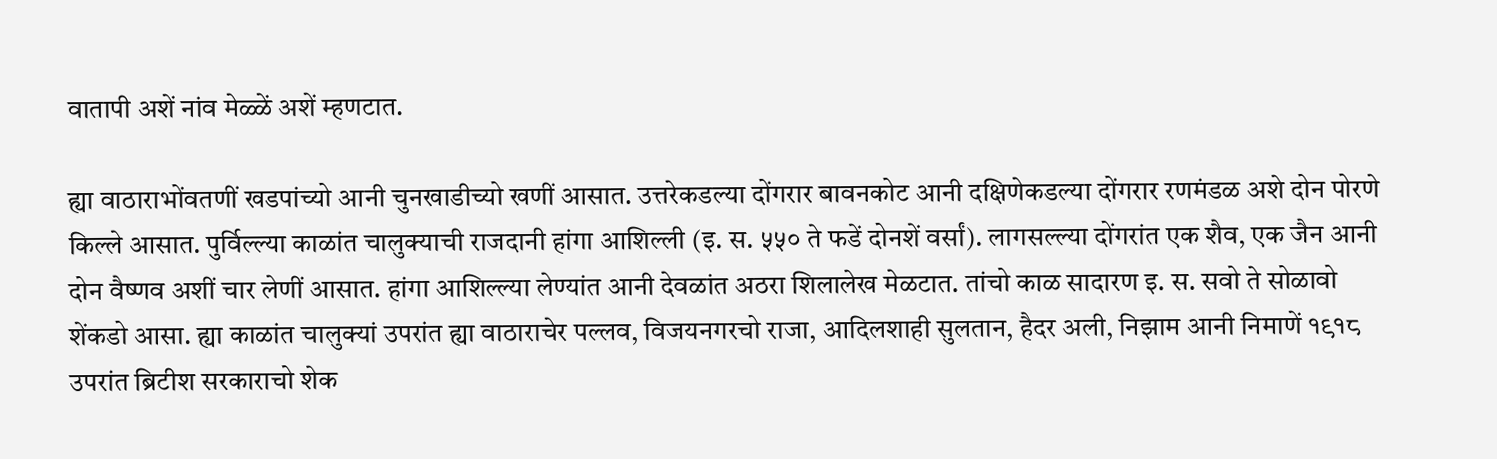वातापी अशें नांव मेळ्ळें अशें म्हणटात.

ह्या वाठाराभोंवतणीं खडपांच्यो आनी चुनखाडीच्यो खणीं आसात. उत्तरेकडल्या दोंगरार बावनकोट आनी दक्षिणेकडल्या दोंगरार रणमंडळ अशे दोन पोरणे किल्ले आसात. पुर्विल्ल्या काळांत चालुक्याची राजदानी हांगा आशिल्ली (इ. स. ५५० ते फडें दोनशें वर्सां). लागसल्ल्या दोंगरांत एक शैव, एक जैन आनी दोन वैष्णव अशीं चार लेणीं आसात. हांगा आशिल्ल्या लेण्यांत आनी देवळांत अठरा शिलालेख मेळटात. तांचो काळ सादारण इ. स. सवो ते सोळावो शेंकडो आसा. ह्या काळांत चालुक्यां उपरांत ह्या वाठाराचेर पल्लव, विजयनगरचो राजा, आदिलशाही सुलतान, हैदर अली, निझाम आनी निमाणें १९१८ उपरांत ब्रिटीश सरकाराचो शेक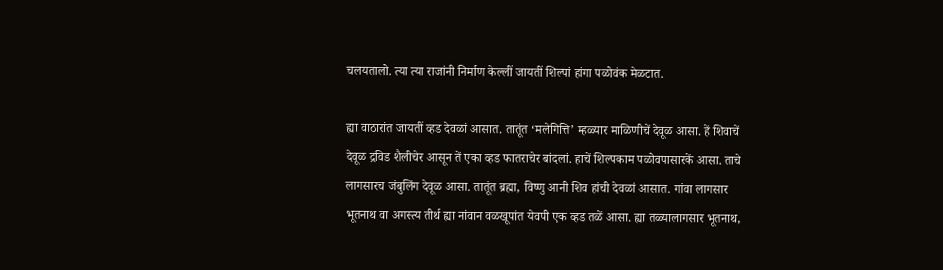चलयतालो. त्या त्या राजांनी निर्माण केल्लीं जायतीं शिल्पां हांगा पळोवंक मेळटात.

ह्या वाठारांत जायतीं व्हड देवळां आसात. तातूंत ‘मलेगित्ति’ म्हळ्यार माळिणीचें देवूळ आसा. हें शिवाचें देवूळ द्रविड शैलीचेर आसून तें एका व्हड फातराचेर बांदलां. हाचें शिल्पकाम पळोवपासारकें आसा. ताचे लागसारच जंबुलिंग देवूळ आसा. तातूंत ब्रह्मा, विष्णु आनी शिव हांची देवळां आसात. गांवा लागसार भूतनाथ वा अगस्त्य तीर्थ ह्या नांवान वळखूपांत येवपी एक व्हड तळें आसा. ह्या तळ्यालागसार भूतनाथ,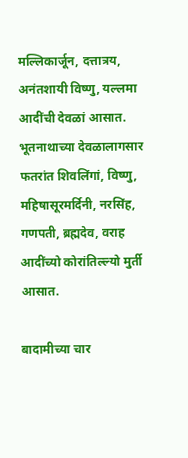मल्लिकार्जून, दत्तात्रय, अनंतशायी विष्णु, यल्लमा आदींची देवळां आसात. भूतनाथाच्या देवळालागसार फतरांत शिवलिंगां, विष्णु, महिषासूरमर्दिनी, नरसिंह, गणपती, ब्रह्मदेव, वराह आदींच्यो कोरांतिल्ल्यो मुर्ती आसात.

बादामीच्या चार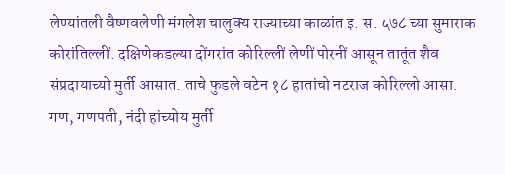लेण्यांतली वैष्णवलेणी मंगलेश चालुक्य राज्याच्या काळांत इ. स. ५७८ च्या सुमाराक कोरांतिल्लीं. दक्षिणेकडल्या दोंगरांत कोरिल्लीं लेणीं पोरनीं आसून तातूंत शैव संप्रदायाच्यो मुर्ती आसात. ताचे फुडले वटेन १८ हातांचो नटराज कोरिल्लो आसा. गण, गणपती, नंदी हांच्योय मुर्ती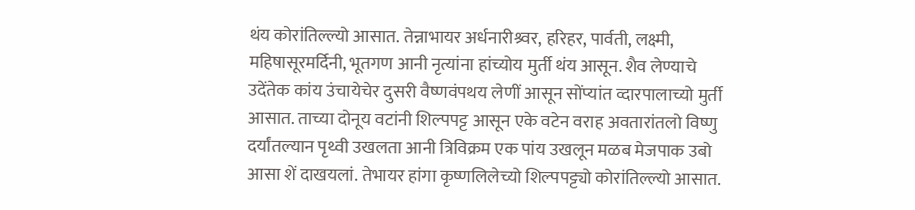थंय कोरांतिल्ल्यो आसात. तेन्नाभायर अर्धनारीश्र्वर, हरिहर, पार्वती, लक्ष्मी, महिषासूरमर्दिनी, भूतगण आनी नृत्यांना हांच्योय मुर्ती थंय आसून. शैव लेण्याचे उदेंतेक कांय उंचायेचेर दुसरी वैष्णवंपथय लेणीं आसून सोंप्यांत व्दारपालाच्यो मुर्ती आसात. ताच्या दोनूय वटांनी शिल्पपट्ट आसून एके वटेन वराह अवतारांतलो विष्णु दर्यांतल्यान पृथ्वी उखलता आनी त्रिविक्रम एक पांय उखलून मळब मेजपाक उबो आसा शें दाखयलां. तेभायर हांगा कृष्णलिलेच्यो शिल्पपट्ट्यो कोरांतिल्ल्यो आसात.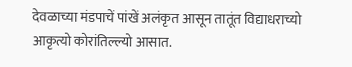देवळाच्या मंडपाचें पांखें अलंकृत आसून तातूंत विद्याधराच्यो आकृत्यो कोरांतिल्ल्यो आसात.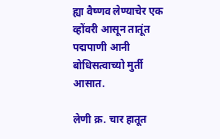ह्या वैष्णव लेण्याचेर एक व्होंवरी आसून तातूंत पद्मपाणी आनी बोधिसत्वाच्यो मुर्ती आसात.

लेणी क्र. चार हातूत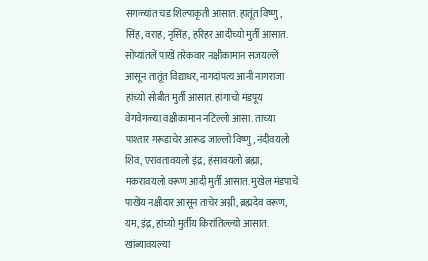सगळ्यांत चड शिल्पाकृती आसात. हातूंत विष्णु, सिंह, वराह, नृसिंह, हरिहर आदीच्यो मुर्ती आसात. सोंप्यांतलें पाखें तरेकवार नक्षीकामान सजयल्लें आसून तातूंत विद्याधर, नागदांपत्य आनी नागराजा हांच्यो सोबीत मुर्ती आसात. हांगाचो मंडपूय वेगवेगळ्या वक्षीकामान नटिल्लो आसा. ताच्या पाश्तार गरूडाचेर आरूढ जाल्लो विष्णु, नंदीवयलो शिव, एरावतावयलो इंद्र, हंसावयलो ब्रह्मा, मकरावयलो वरूण आदी मुर्ती आसात. मुखेल मंडपाचें पाखेंय नक्षीदार आसून ताचेर अग्नी, ब्रह्मदेव वरूण, यम, इंद्र, हांच्यो मुर्तीय किरांतिल्ल्यो आसात. खांब्यावयल्या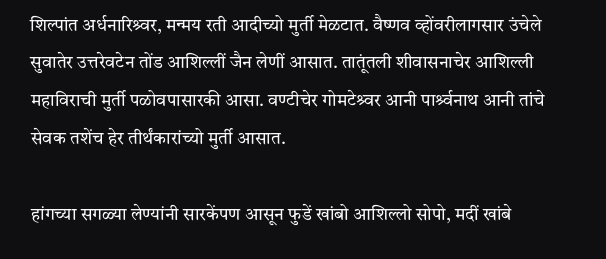शिल्पांत अर्धनारिश्र्वर, मन्मय रती आदीच्यो मुर्ती मेळटात. वैष्णव व्होंवरीलागसार उंचेले सुवातेर उत्तरेवटेन तोंड आशिल्लीं जैन लेणीं आसात. तातूंतली शीवासनाचेर आशिल्ली महाविराची मुर्ती पळोवपासारकी आसा. वण्टीचेर गोमटेश्र्वर आनी पार्श्र्वनाथ आनी तांचे सेवक तशेंच हेर तीर्थंकारांच्यो मुर्ती आसात.

हांगच्या सगळ्या लेण्यांनी सारकेंपण आसून फुडें खांबो आशिल्लो सोपो, मदीं खांबे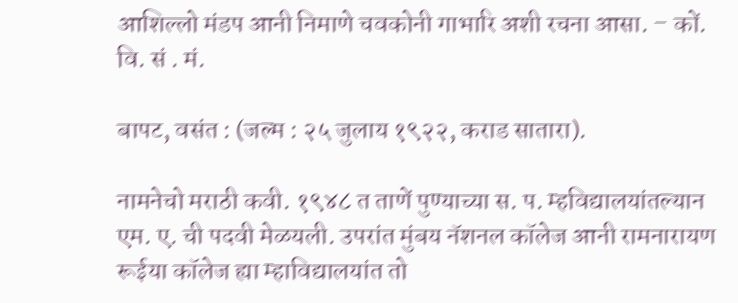आशिल्लो मंडप आनी निमाणे चवकोनी गाभारि अशी रचना आसा. – कों. वि. सं . मं.

बापट, वसंत : (जल्म : २५ जुलाय १९२२, कराड सातारा).

नामनेचो मराठी कवी. १९४८ त ताणें पुण्याच्या स. प. म्हविद्यालयांतल्यान एम. ए. ची पदवी मेळयली. उपरांत मुंबय नॅशनल कॉलेज आनी रामनारायण रूईया कॉलेज ह्या म्हाविद्यालयांत तो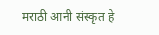मराठी आनी संस्कृत हे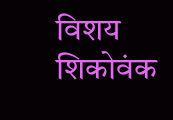विशय शिकोवंक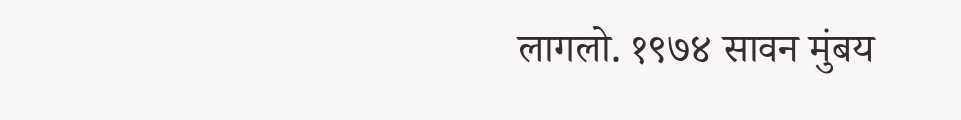लागलो. १९७४ सावन मुंबय